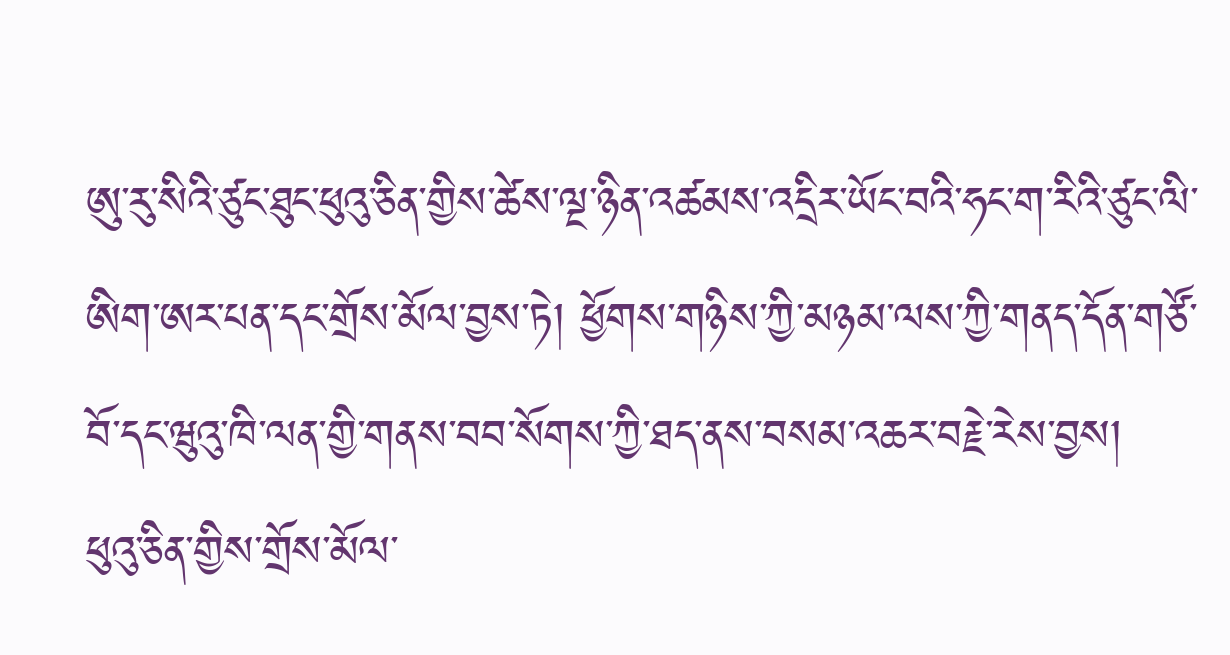ཨུ་རུ་སིའི་ཙུང་ཐུང་ཕུའུ་ཅིན་གྱིས་ཚེས་ལྔ་ཉིན་འཚམས་འདྲིར་ཡོང་བའི་ཧང་ག་རིའི་ཙུང་ལི་ཨིག་ཨར་པན་དང་གྲོས་མོལ་བྱས་ཏེ། ཕྱོགས་གཉིས་ཀྱི་མཉམ་ལས་ཀྱི་གནད་དོན་གཙོ་བོ་དང་ཝུའུ་ཁི་ལན་གྱི་གནས་བབ་སོགས་ཀྱི་ཐད་ནས་བསམ་འཆར་བརྗེ་རེས་བྱས།
ཕུའུ་ཅིན་གྱིས་གྲོས་མོལ་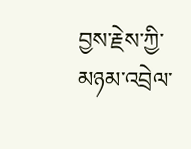བྱས་རྗེས་ཀྱི་མཉམ་འབྲེལ་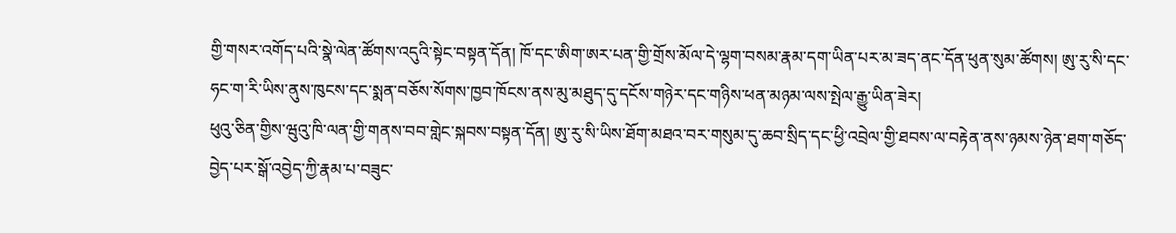གྱི་གསར་འགོད་པའི་སྣེ་ལེན་ཚོགས་འདུའི་སྟེང་བསྟན་དོན། ཁོ་དང་ཨིག་ཨར་པན་གྱི་གྲོས་མོལ་དེ་ལྷག་བསམ་རྣམ་དག་ཡིན་པར་མ་ཟད་ནང་དོན་ཕུན་སུམ་ཚོགས། ཨུ་རུ་སི་དང་ཧང་ག་རི་ཡིས་ནུས་ཁུངས་དང་སྨན་བཅོས་སོགས་ཁྱབ་ཁོངས་ནས་མུ་མཐུད་དུ་དངོས་གཉེར་དང་གཉིས་ཕན་མཉམ་ལས་སྤེལ་རྒྱུ་ཡིན་ཟེར།
ཕུའུ་ཅིན་གྱིས་ཝུའུ་ཁི་ལན་གྱི་གནས་བབ་གླེང་སྐབས་བསྟན་དོན། ཨུ་རུ་སི་ཡིས་ཐོག་མཐའ་བར་གསུམ་དུ་ཆབ་སྲིད་དང་ཕྱི་འབྲེལ་གྱི་ཐབས་ལ་བརྟེན་ནས་ཉམས་ཉེན་ཐག་གཅོད་བྱེད་པར་སྒོ་འབྱེད་ཀྱི་རྣམ་པ་བཟུང་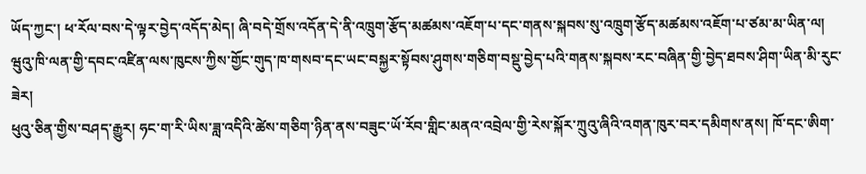ཡོད་ཀྱང་། ཕ་རོལ་བས་དེ་ལྟར་བྱེད་འདོད་མེད། ཞི་བདེ་གྲོས་འདོན་དེ་ནི་འཁྲུག་རྩོད་མཚམས་འཇོག་པ་དང་གནས་སྐབས་སུ་འཁྲུག་རྩོད་མཚམས་འཇོག་པ་ཙམ་མ་ཡིན་ལ། ཝུའུ་ཁི་ལན་གྱི་དབང་འཛིན་ལས་ཁུངས་ཀྱིས་གྱོང་གུད་ཁ་གསབ་དང་ཡང་བསྐྱར་སྟོབས་ཤུགས་གཅིག་བསྡུ་བྱེད་པའི་གནས་སྐབས་རང་བཞིན་གྱི་བྱེད་ཐབས་ཤིག་ཡིན་མི་རུང་ཟེར།
ཕུའུ་ཅིན་གྱིས་བཤད་རྒྱུར། ཧང་ག་རི་ཡིས་ཟླ་འདིའི་ཚེས་གཅིག་ཉིན་ནས་བཟུང་ཡོ་རོབ་གླིང་མནའ་འབྲེལ་གྱི་རེས་སྐོར་ཀྲུའུ་ཞིའི་འགན་ཁུར་བར་དམིགས་ནས། ཁོ་དང་ཨིག་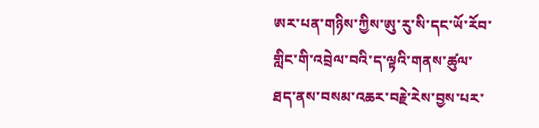ཨར་པན་གཉིས་ཀྱིས་ཨུ་རུ་སི་དང་ཡོ་རོབ་གླིང་གི་འབྲེལ་བའི་ད་ལྟའི་གནས་ཚུལ་ཐད་ནས་བསམ་འཆར་བརྗེ་རེས་བྱས་པར་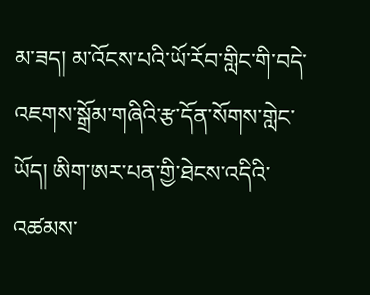མ་ཟད། མ་འོངས་པའི་ཡོ་རོབ་གླིང་གི་བདེ་འཇགས་སྒྲོམ་གཞིའི་རྩ་དོན་སོགས་གླེང་ཡོད། ཨིག་ཨར་པན་གྱི་ཐེངས་འདིའི་འཚམས་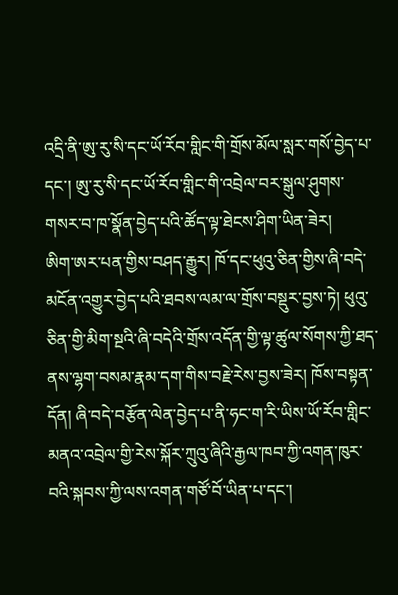འདྲི་ནི་ཨུ་རུ་སི་དང་ཡོ་རོབ་གླིང་གི་གྲོས་མོལ་སླར་གསོ་བྱེད་པ་དང་། ཨུ་རུ་སི་དང་ཡོ་རོབ་གླིང་གི་འབྲེལ་བར་སྒུལ་ཤུགས་གསར་བ་ཁ་སྣོན་བྱེད་པའི་ཚོད་ལྟ་ཐེངས་ཤིག་ཡིན་ཟེར།
ཨིག་ཨར་པན་གྱིས་བཤད་རྒྱུར། ཁོ་དང་ཕུའུ་ཅིན་གྱིས་ཞི་བདེ་མངོན་འགྱུར་བྱེད་པའི་ཐབས་ལམ་ལ་གྲོས་བསྡུར་བྱས་ཏེ། ཕུའུ་ཅིན་གྱི་མིག་སྔའི་ཞི་བདེའི་གྲོས་འདོན་གྱི་ལྟ་ཚུལ་སོགས་ཀྱི་ཐད་ནས་ལྷག་བསམ་རྣམ་དག་གིས་བརྗེ་རེས་བྱས་ཟེར། ཁོས་བསྟན་དོན། ཞི་བདེ་བརྩོན་ལེན་བྱེད་པ་ནི་ཧང་ག་རི་ཡིས་ཡོ་རོབ་གླིང་མནའ་འབྲེལ་གྱི་རེས་སྐོར་ཀྲུའུ་ཞིའི་རྒྱལ་ཁབ་ཀྱི་འགན་ཁུར་བའི་སྐབས་ཀྱི་ལས་འགན་གཙོ་བོ་ཡིན་པ་དང་།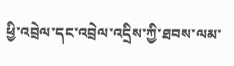ཕྱི་འབྲེལ་དང་འབྲེལ་འདྲིས་ཀྱི་ཐབས་ལམ་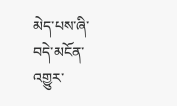མེད་པས་ཞི་བདེ་མངོན་འགྱུར་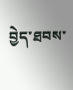བྱེད་ཐབས་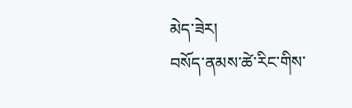མེད་ཟེར།
བསོད་ནམས་ཚེ་རིང་གིས་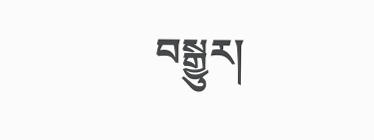བསྒྱུར།